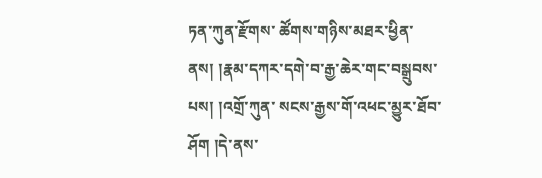ཏན་ཀུན་རྫོགས་ ཚོགས་གཉིས་མཐར་ཕྱིན་ནས། །རྣམ་དཀར་དགེ་བ་རྒྱ་ཆེར་གང་བསྒྲུབས་པས། །འགྲོ་ཀུན་ སངས་རྒྱས་གོ་འཕང་མྱུར་ཐོབ་ཤོག །དེ་ནས་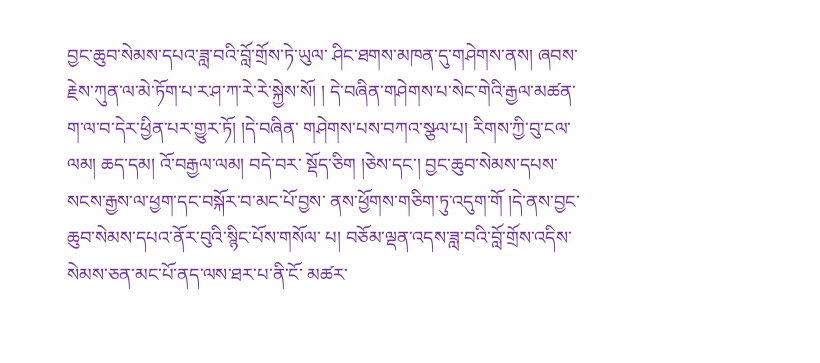བྱང་ཆུབ་སེམས་དཔའ་ཟླ་བའི་བློ་གྲོས་ཏེ་ཡུལ་ ཤིང་ཐགས་མཁན་དུ་གཤེགས་ནས། ཞབས་རྗེས་ཀུན་ལ་མེ་ཏོག་པ་ར་ཤ་ཀ་རེ་རེ་སྐྱེས་སོ། ། དེ་བཞིན་གཤེགས་པ་སེང་གེའི་རྒྱལ་མཚན་ག་ལ་བ་དེར་ཕྱིན་པར་གྱུར་ཏོ། །དེ་བཞིན་ གཤེགས་པས་བཀའ་སྩལ་པ། རིགས་ཀྱི་བུ་ངལ་ལམ། ཆད་དམ། འོ་བརྒྱལ་ལམ། བདེ་བར་ སྡོད་ཅིག །ཅེས་དང་། བྱང་ཆུབ་སེམས་དཔས་སངས་རྒྱས་ལ་ཕྱག་དང་བསྐོར་བ་མང་པོ་བྱས་ ནས་ཕྱོགས་གཅིག་ཏུ་འདུག་གོ །དེ་ནས་བྱང་ཆུབ་སེམས་དཔའ་ནོར་བུའི་སྙིང་པོས་གསོལ་ པ། བཅོམ་ལྡན་འདས་ཟླ་བའི་བློ་གྲོས་འདིས་སེམས་ཅན་མང་པོ་ནད་ལས་ཐར་པ་ནི་ངོ་ མཚར་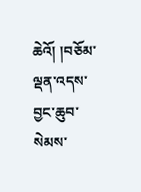ཆེའོ། །བཅོམ་ལྡན་འདས་བྱང་ཆུབ་སེམས་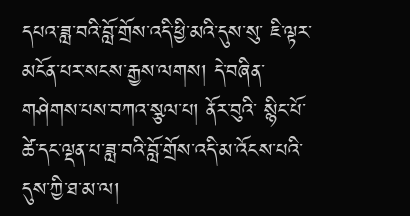དཔའ་ཟླ་བའི་བློ་གྲོས་འདི་ཕྱི་མའི་དུས་སུ་ ཇི་ལྟར་མངོན་པར་སངས་རྒྱས་ལགས། དེ་བཞིན་གཤེགས་པས་བཀའ་སྩལ་པ། ནོར་བུའི་ སྙིང་པོ་ཚེ་དང་ལྡན་པ་ཟླ་བའི་བློ་གྲོས་འདི་མ་འོངས་པའི་དུས་ཀྱི་ཐ་མ་ལ།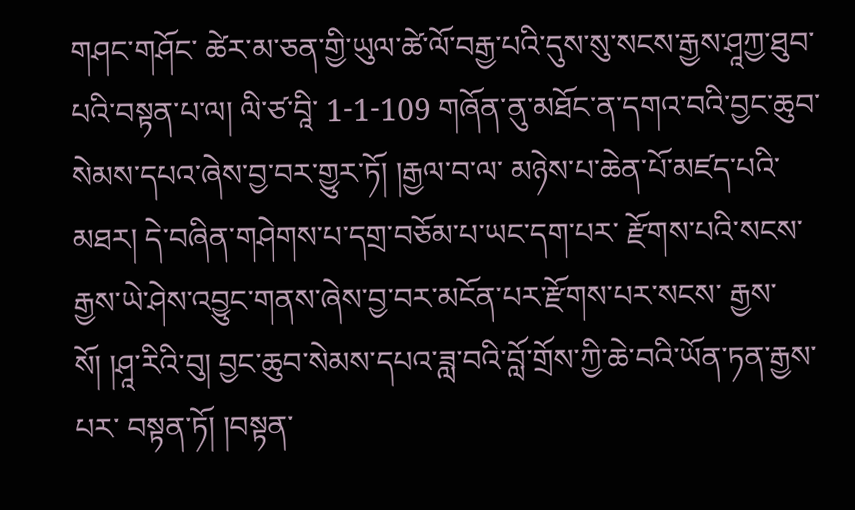གཤང་གཤོང་ ཚེར་མ་ཅན་གྱི་ཡུལ་ཚེ་ལོ་བརྒྱ་པའི་དུས་སུ་སངས་རྒྱས་ཤཱཀྱ་ཐུབ་པའི་བསྟན་པ་ལ། ལི་ཙ་བཱི་ 1-1-109 གཞོན་ནུ་མཐོང་ན་དགའ་བའི་བྱང་ཆུབ་སེམས་དཔའ་ཞེས་བྱ་བར་གྱུར་ཏོ། །རྒྱལ་བ་ལ་ མཉེས་པ་ཆེན་པོ་མཛད་པའི་མཐར། དེ་བཞིན་གཤེགས་པ་དགྲ་བཅོམ་པ་ཡང་དག་པར་ རྫོགས་པའི་སངས་རྒྱས་ཡེ་ཤེས་འབྱུང་གནས་ཞེས་བྱ་བར་མངོན་པར་རྫོགས་པར་སངས་ རྒྱས་སོ། །ཤཱ་རིའི་བུ། བྱང་ཆུབ་སེམས་དཔའ་ཟླ་བའི་བློ་གྲོས་ཀྱི་ཆེ་བའི་ཡོན་ཏན་རྒྱས་པར་ བསྟན་ཏོ། །བསྟན་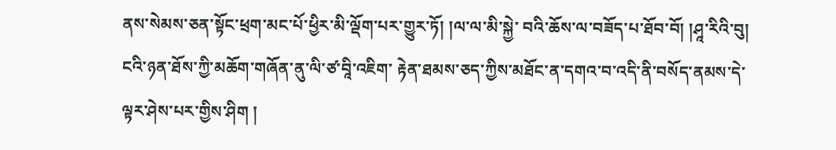ནས་སེམས་ཅན་སྟོང་ཕྲག་མང་པོ་ཕྱིར་མི་ལྡོག་པར་གྱུར་ཏོ། །ལ་ལ་མི་སྐྱེ་ བའི་ཆོས་ལ་བཟོད་པ་ཐོབ་བོ། །ཤཱ་རིའི་བུ། ངའི་ཉན་ཐོས་ཀྱི་མཆོག་གཞོན་ནུ་ལི་ཙ་བཱི་འཇིག་ རྟེན་ཐམས་ཅད་ཀྱིས་མཐོང་ན་དགའ་བ་འདི་ནི་བསོད་ནམས་དེ་ལྟར་ཤེས་པར་གྱིས་ཤིག །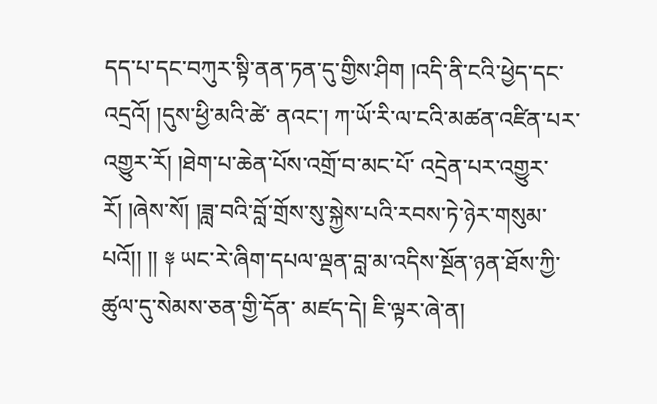དད་པ་དང་བཀུར་སྟི་ནན་ཏན་དུ་གྱིས་ཤིག །འདི་ནི་ངའི་ཕྱེད་དང་འདྲའོ། །དུས་ཕྱི་མའི་ཚེ་ ནའང་། ཀ་ཡོ་རི་ལ་ངའི་མཚན་འཛིན་པར་འགྱུར་རོ། །ཐེག་པ་ཆེན་པོས་འགྲོ་བ་མང་པོ་ འདྲེན་པར་འགྱུར་རོ། །ཞེས་སོ། །ཟླ་བའི་བློ་གྲོས་སུ་སྐྱེས་པའི་རབས་ཏེ་ཉེར་གསུམ་པའོ།། །། ༈ ཡང་རེ་ཞིག་དཔལ་ལྡན་བླ་མ་འདིས་སྔོན་ཉན་ཐོས་ཀྱི་ཚུལ་དུ་སེམས་ཅན་གྱི་དོན་ མཛད་དེ། ཇི་ལྟར་ཞེ་ན།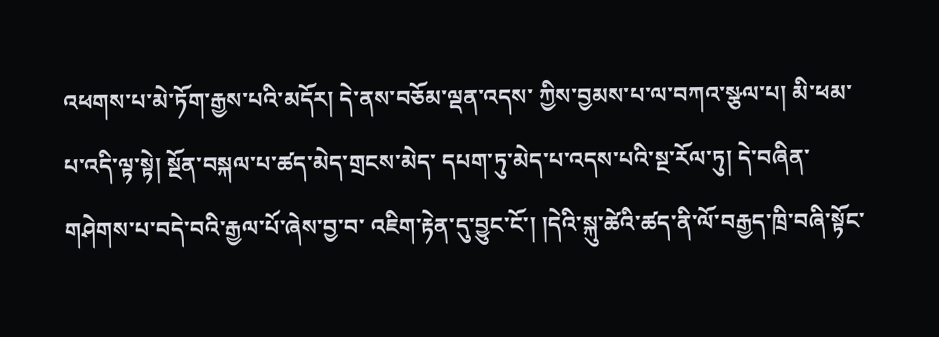འཕགས་པ་མེ་ཏོག་རྒྱས་པའི་མདོར། དེ་ནས་བཅོམ་ལྡན་འདས་ ཀྱིས་བྱམས་པ་ལ་བཀའ་སྩལ་པ། མི་ཕམ་པ་འདི་ལྟ་སྟེ། སྔོན་བསྐལ་པ་ཚད་མེད་གྲངས་མེད་ དཔག་ཏུ་མེད་པ་འདས་པའི་སྔ་རོལ་ཏུ། དེ་བཞིན་གཤེགས་པ་བདེ་བའི་རྒྱལ་པོ་ཞེས་བྱ་བ་ འཇིག་རྟེན་དུ་བྱུང་ངོ་། །དེའི་སྐུ་ཚེའི་ཚད་ནི་ལོ་བརྒྱད་ཁྲི་བཞི་སྟོང་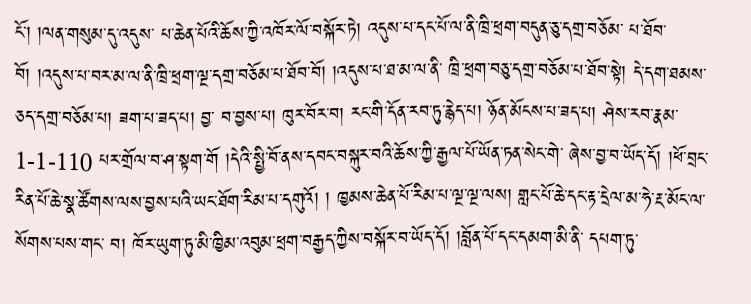ངོ་། །ལན་གསུམ་དུ་འདུས་ པ་ཆེན་པོའི་ཆོས་ཀྱི་འཁོར་ལོ་བསྐོར་ཏེ། འདུས་པ་དང་པོ་ལ་ནི་ཁྲི་ཕྲག་བདུན་ཅུ་དགྲ་བཅོམ་ པ་ཐོབ་བོ། །འདུས་པ་བར་མ་ལ་ནི་ཁྲི་ཕྲག་ལྔ་དགྲ་བཅོམ་པ་ཐོབ་བོ། །འདུས་པ་ཐ་མ་ལ་ནི་ ཁྲི་ཕྲག་བཅུ་དགྲ་བཅོམ་པ་ཐོབ་སྟེ། དེ་དག་ཐམས་ཅད་དགྲ་བཅོམ་པ། ཟག་པ་ཟད་པ། བྱ་ བ་བྱས་པ། ཁུར་བོར་བ། རང་གི་དོན་རབ་ཏུ་རྙེད་པ། ཉོན་མོངས་པ་ཟད་པ། ཤེས་རབ་རྣམ་ 1-1-110 པར་གྲོལ་བ་ཤ་སྟག་གོ །དེའི་སྤྱི་བོ་ནས་དབང་བསྐུར་བའི་ཆོས་ཀྱི་རྒྱལ་པོ་ཡོན་ཏན་སེང་གེ་ ཞེས་བྱ་བ་ཡོད་དོ། །ཕོ་བྲང་རིན་པོ་ཆེ་སྣ་ཚོགས་ལས་བྱས་པའི་ཡང་ཐོག་རིམ་པ་དགུའོ། ། ཁྱམས་ཆེན་པོ་རིམ་པ་ལྔ་ལྔ་ལས། གླང་པོ་ཆེ་དང་རྟ་དྲེལ་མ་ཧེ་རྔ་མོང་ལ་སོགས་པས་གང་ བ། ཁོར་ཡུག་ཏུ་མི་ཁྱིམ་འབུམ་ཕྲག་བརྒྱད་ཀྱིས་བསྐོར་བ་ཡོད་དོ། །བློན་པོ་དང་དམག་མི་ནི་ དཔག་ཏུ་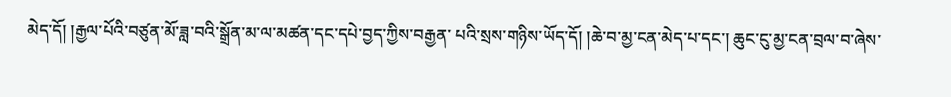མེད་དོ། །རྒྱལ་པོའི་བཙུན་མོ་ཟླ་བའི་སྒྲོན་མ་ལ་མཚན་དང་དཔེ་བྱད་ཀྱིས་བརྒྱན་ པའི་སྲས་གཉིས་ཡོད་དོ། །ཆེ་བ་མྱ་ངན་མེད་པ་དང་། ཆུང་ངུ་མྱ་ངན་བྲལ་བ་ཞེས་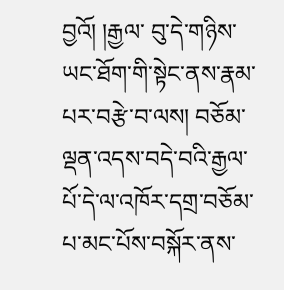བྱའོ། །རྒྱལ་ བུ་དེ་གཉིས་ཡང་ཐོག་གི་སྟེང་ནས་རྣམ་པར་བརྩེ་བ་ལས། བཅོམ་ལྡན་འདས་བདེ་བའི་རྒྱལ་ པོ་དེ་ལ་འཁོར་དགྲ་བཅོམ་པ་མང་པོས་བསྐོར་ནས་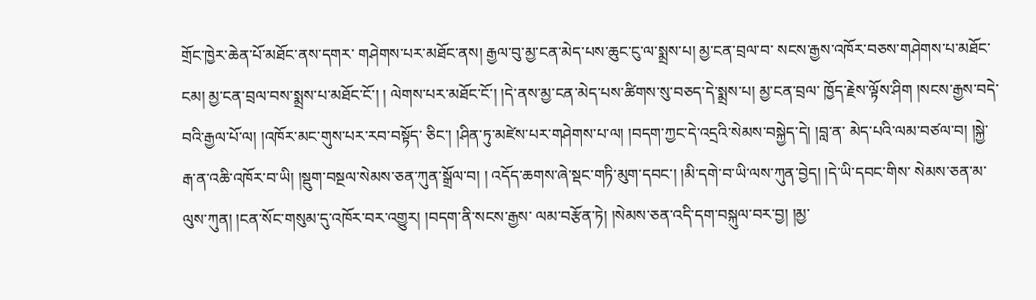གྲོང་ཁྱེར་ཆེན་པོ་མཐོང་ནས་དགར་ གཤེགས་པར་མཐོང་ནས། རྒྱལ་བུ་མྱ་ངན་མེད་པས་ཆུང་ངུ་ལ་སྨྲས་པ། མྱ་ངན་བྲལ་བ་ སངས་རྒྱས་འཁོར་བཅས་གཤེགས་པ་མཐོང་ངམ། མྱ་ངན་བྲལ་བས་སྨྲས་པ་མཐོང་ངོ་། ། ལེགས་པར་མཐོང་ངོ་། །དེ་ནས་མྱ་ངན་མེད་པས་ཚིགས་སུ་བཅད་དེ་སྨྲས་པ། མྱ་ངན་བྲལ་ ཁྱོད་རྗེས་ལྟོས་ཤིག །སངས་རྒྱས་བདེ་བའི་རྒྱལ་པོ་ལ། །འཁོར་མང་གུས་པར་རབ་བསྟོད་ ཅིང་། །ཤིན་ཏུ་མཛེས་པར་གཤེགས་པ་ལ། །བདག་ཀྱང་དེ་འདྲའི་སེམས་བསྐྱེད་དེ། །བླ་ན་ མེད་པའི་ལམ་བཙལ་བ། །སྐྱེ་རྒ་ན་འཆི་འཁོར་བ་ཡི། །སྡུག་བསྔལ་སེམས་ཅན་ཀུན་སྒྲོལ་བ། ། འདོད་ཆགས་ཞེ་སྡང་གཏི་མུག་དབང་། །མི་དགེ་བ་ཡི་ལས་ཀུན་བྱེད། །དེ་ཡི་དབང་གིས་ སེམས་ཅན་མ་ལུས་ཀུན། །ངན་སོང་གསུམ་དུ་འཁོར་བར་འགྱུར། །བདག་ནི་སངས་རྒྱས་ ལམ་བརྩོན་ཏེ། །སེམས་ཅན་འདི་དག་བསྐུལ་བར་བྱ། །མྱ་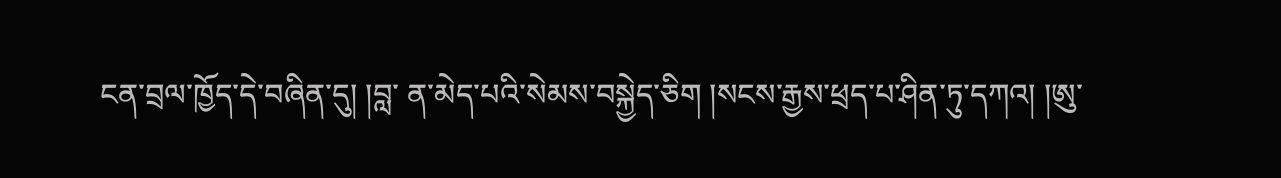ངན་བྲལ་ཁྱོད་དེ་བཞིན་དུ། །བླ་ ན་མེད་པའི་སེམས་བསྐྱེད་ཅིག །སངས་རྒྱས་ཕྲད་པ་ཤིན་ཏུ་དཀའ། །ཨུ་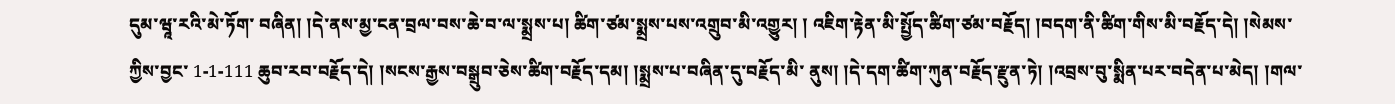དུམ་ཝཱ་རའི་མེ་ཏོག་ བཞིན། །དེ་ནས་མྱ་ངན་བྲལ་བས་ཆེ་བ་ལ་སྨྲས་པ། ཚིག་ཙམ་སྨྲས་པས་འགྲུབ་མི་འགྱུར། ། འཇིག་རྟེན་མི་སྤྱོད་ཚིག་ཙམ་བརྗོད། །བདག་ནི་ཚིག་གིས་མི་བརྗོད་དེ། །སེམས་ཀྱིས་བྱང་ 1-1-111 ཆུབ་རབ་བརྗོད་དེ། །སངས་རྒྱས་བསྒྲུབ་ཅེས་ཚིག་བརྗོད་དམ། །སྨྲས་པ་བཞིན་དུ་བརྗོད་མི་ ནུས། །དེ་དག་ཚིག་ཀུན་བརྗོད་རྫུན་ཏེ། །འབྲས་བུ་སྨིན་པར་བདེན་པ་མེད། །གལ་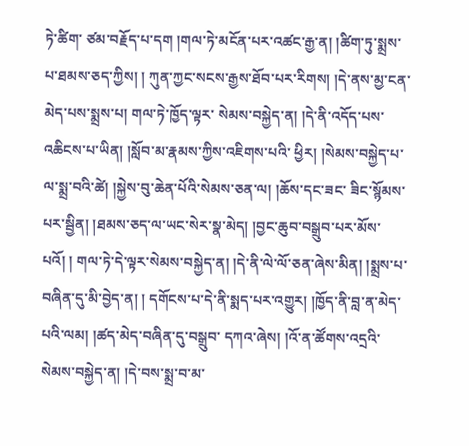ཏེ་ཚིག་ ཙམ་བརྗོད་པ་དག །གལ་ཏེ་མངོན་པར་འཚང་རྒྱ་ན། །ཚིག་ཏུ་སྨྲས་པ་ཐམས་ཅད་ཀྱིས། ། ཀུན་ཀྱང་སངས་རྒྱས་ཐོབ་པར་རིགས། །དེ་ནས་མྱ་ངན་མེད་པས་སྨྲས་པ། གལ་ཏེ་ཁྱོད་ལྟར་ སེམས་བསྐྱེད་ན། །དེ་ནི་འདོད་པས་འཆིངས་པ་ཡིན། །སློབ་མ་རྣམས་ཀྱིས་འཇིགས་པའི་ ཕྱིར། །སེམས་བསྐྱེད་པ་ལ་སྨྲ་བའི་ཚེ། །སྐྱེས་བུ་ཆེན་པོའི་སེམས་ཅན་ལ། །ཆོས་དང་ཟང་ ཟིང་སྙོམས་པར་སྦྱིན། །ཐམས་ཅད་ལ་ཡང་སེར་སྣ་མེད། །བྱང་ཆུབ་བསྒྲུབ་པར་མོས་པའོ། ། གལ་ཏེ་དེ་ལྟར་སེམས་བསྐྱེད་ན། །དེ་ནི་ལེ་ལོ་ཅན་ཞེས་མིན། །སྨྲས་པ་བཞིན་དུ་མི་བྱེད་ན། ། དགོངས་པ་དེ་ནི་སྨད་པར་འགྱུར། །ཁྱོད་ནི་བླ་ན་མེད་པའི་ལམ། །ཚད་མེད་བཞིན་དུ་བསྒྲུབ་ དཀའ་ཞེས། །འོ་ན་ཚོགས་འདྲའི་སེམས་བསྐྱེད་ན། །དེ་བས་སྨྲ་བ་མ་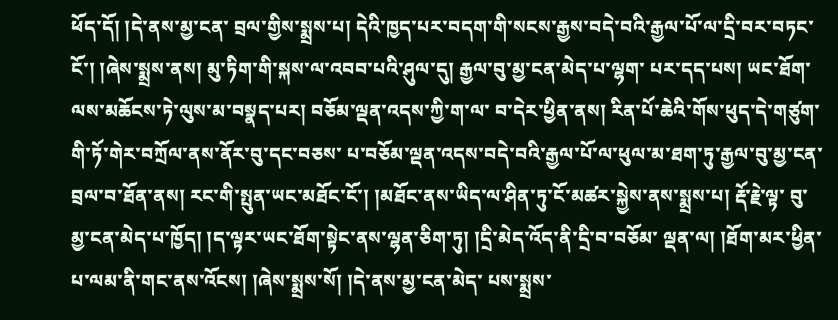ཕོད་དོ། །དེ་ནས་མྱ་ངན་ བྲལ་གྱིས་སྨྲས་པ། དེའི་ཁྱད་པར་བདག་གི་སངས་རྒྱས་བདེ་བའི་རྒྱལ་པོ་ལ་དྲི་བར་བཏང་ ངོ་། །ཞེས་སྨྲས་ནས། མུ་ཏིག་གི་སྐས་ལ་འབབ་པའི་ཤུལ་དུ། རྒྱལ་བུ་མྱ་ངན་མེད་པ་ལྷག་ པར་དད་པས། ཡང་ཐོག་ལས་མཆོངས་ཏེ་ལུས་མ་བསྣད་པར། བཅོམ་ལྡན་འདས་ཀྱི་ག་ལ་ བ་དེར་ཕྱིན་ནས། རིན་པོ་ཆེའི་གོས་ཕུད་དེ་གཙུག་གི་ཏོ་གེར་བཀྲོལ་ནས་ནོར་བུ་དང་བཅས་ པ་བཅོམ་ལྡན་འདས་བདེ་བའི་རྒྱལ་པོ་ལ་ཕུལ་མ་ཐག་ཏུ་རྒྱལ་བུ་མྱ་ངན་བྲལ་བ་ཐོན་ནས། རང་གི་སྤུན་ཡང་མཐོང་ངོ་། །མཐོང་ནས་ཡིད་ལ་ཤིན་ཏུ་ངོ་མཚར་སྐྱེས་ནས་སྨྲས་པ། རྡོ་རྗེ་ལྟ་ བུ་མྱ་ངན་མེད་པ་ཁྱོད། །ད་ལྟར་ཡང་ཐོག་སྟེང་ནས་ལྷན་ཅིག་ཏུ། །དྲི་མེད་འོད་ནི་དྲི་བ་བཅོམ་ ལྡན་ལ། །ཐོག་མར་ཕྱིན་པ་ལམ་ནི་གང་ནས་འོངས། །ཞེས་སྨྲས་སོ། །དེ་ནས་མྱ་ངན་མེད་ པས་སྨྲས་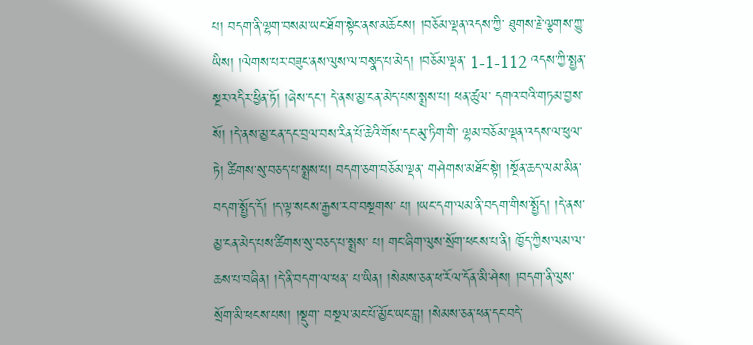པ། བདག་ནི་ལྷག་བསམ་ཡང་ཐོག་སྟེང་ནས་མཆོངས། །བཅོམ་ལྡན་འདས་ཀྱི་ ཐུགས་རྗེ་ལྕགས་ཀྱུ་ཡིས། །ལེགས་པར་བཟུང་ནས་ལུས་ལ་བསྣད་པ་མེད། །བཅོམ་ལྡན་ 1-1-112 འདས་ཀྱི་སྤྱན་སྔར་འདིར་ཕྱིན་ཏོ། །ཞེས་དང་། དེ་ནས་མྱ་ངན་མེད་པས་སྨྲས་པ། ཕན་ཚུལ་ དགའ་བའི་གཏམ་བྱས་སོ། །དེ་ནས་མྱ་ངན་དང་བྲལ་བས་རིན་པོ་ཆེའི་གོས་དང་མུ་ཏིག་གི་ ལྷམ་བཅོམ་ལྡན་འདས་ལ་ཕུལ་ཏེ། ཚིགས་སུ་བཅད་པ་སྨྲས་པ། བདག་ཅག་བཅོམ་ལྡན་ གཤེགས་མཐོང་སྟེ། །སྔོན་ཆད་ལམ་མིན་བདག་སྤྱོད་དོ། །ད་ལྟ་སངས་རྒྱས་རབ་བསྔགས་ པ། །ཡང་དག་ལམ་ནི་བདག་གིས་སྤྱོད། །དེ་ནས་མྱ་ངན་མེད་པས་ཚིགས་སུ་བཅད་པ་སྨྲས་ པ། གང་ཞིག་ལུས་སྲོག་ཕངས་པ་ནི། ཁྱོད་ཀྱིས་ལམ་ལ་ཆས་པ་བཞིན། །དེ་ནི་བདག་ལ་ཕན་ པ་ཡིན། །སེམས་ཅན་ཕ་རོལ་དོན་མི་ཤེས། །བདག་ནི་ལུས་སྲོག་མི་ཕངས་པས། །སྡུག་ བསྔལ་མང་པོ་མྱོང་ཡང་བླ། །སེམས་ཅན་ཕན་དང་བདེ་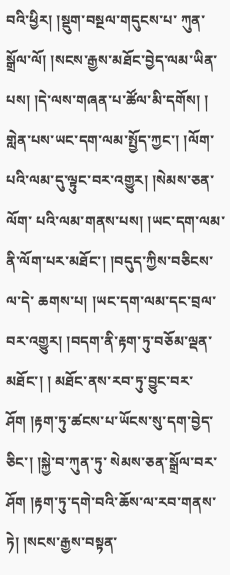བའི་ཕྱིར། །སྡུག་བསྔལ་གདུངས་པ་ ཀུན་སྒྲོལ་ལོ། །སངས་རྒྱས་མཐོང་བྱེད་ལམ་ཡིན་པས། །དེ་ལས་གཞན་པ་ཚོལ་མི་དགོས། ། གླེན་པས་ཡང་དག་ལམ་སྤྱོད་ཀྱང་། །ལོག་པའི་ལམ་དུ་ལྟུང་བར་འགྱུར། །སེམས་ཅན་ལོག་ པའི་ལམ་གནས་པས། །ཡང་དག་ལམ་ནི་ལོག་པར་མཐོང་། །བདུད་ཀྱིས་བཅིངས་ལ་དེ་ ཆགས་པ། །ཡང་དག་ལམ་དང་བྲལ་བར་འགྱུར། །བདག་ནི་རྟག་ཏུ་བཅོམ་ལྡན་མཐོང་། ། མཐོང་ནས་རབ་ཏུ་བྱུང་བར་ཤོག །རྟག་ཏུ་ཚངས་པ་ཡོངས་སུ་དག་བྱེད་ཅིང་། །སྐྱེ་བ་ཀུན་ཏུ་ སེམས་ཅན་སྒྲོལ་བར་ཤོག །རྟག་ཏུ་དགེ་བའི་ཆོས་ལ་རབ་གནས་ཏེ། །སངས་རྒྱས་བསྟན་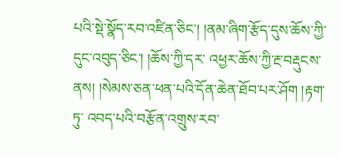པའི་སྡེ་སྣོད་རབ་འཛིན་ཅིང་། །ནམ་ཞིག་རྩོད་དུས་ཆོས་ཀྱི་དུང་འབུད་ཅིང་། །ཆོས་ཀྱི་དར་ འཕྱར་ཆོས་ཀྱི་རྔ་བརྡུངས་ནས། །སེམས་ཅན་ཕན་པའི་དོན་ཆེན་ཐོབ་པར་ཤོག །རྟག་ཏུ་ འབད་པའི་བརྩོན་འགྲུས་རབ་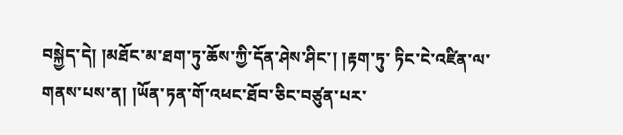བསྐྱེད་དེ། །མཐོང་མ་ཐག་ཏུ་ཆོས་ཀྱི་དོན་ཤེས་ཤིང་། །རྟག་ཏུ་ ཏིང་ངེ་འཛིན་ལ་གནས་པས་ན། །ཡོན་ཏན་གོ་འཕང་ཐོབ་ཅིང་བཙུན་པར་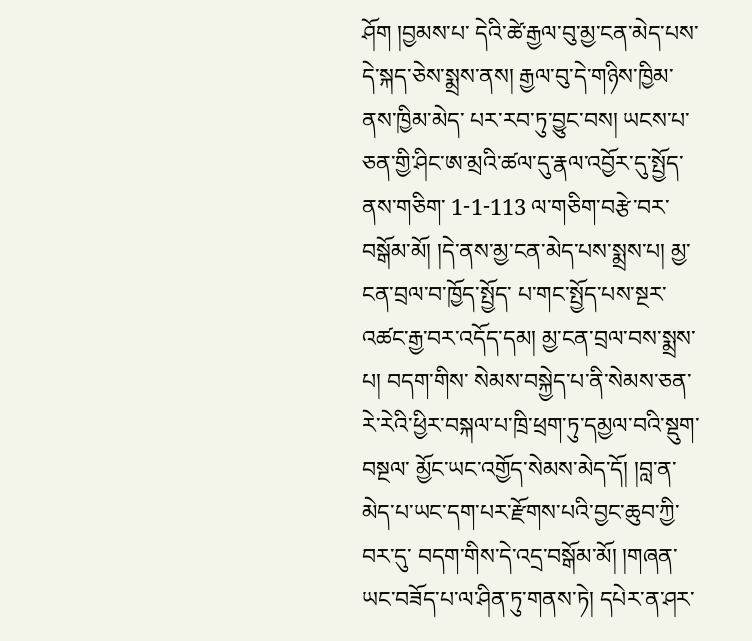ཤོག །བྱམས་པ་ དེའི་ཚེ་རྒྱལ་བུ་མྱ་ངན་མེད་པས་དེ་སྐད་ཅེས་སྨྲས་ནས། རྒྱལ་བུ་དེ་གཉིས་ཁྱིམ་ནས་ཁྱིམ་མེད་ པར་རབ་ཏུ་བྱུང་བས། ཡངས་པ་ཅན་གྱི་ཤིང་ཨ་མྲའི་ཚལ་དུ་རྣལ་འབྱོར་དུ་སྤྱོད་ནས་གཅིག་ 1-1-113 ལ་གཅིག་བརྩེ་བར་བསྒོམ་མོ། །དེ་ནས་མྱ་ངན་མེད་པས་སྨྲས་པ། མྱ་ངན་བྲལ་བ་ཁྱོད་སྤྱོད་ པ་གང་སྤྱོད་པས་སྔར་འཚང་རྒྱ་བར་འདོད་དམ། མྱ་ངན་བྲལ་བས་སྨྲས་པ། བདག་གིས་ སེམས་བསྐྱེད་པ་ནི་སེམས་ཅན་རེ་རེའི་ཕྱིར་བསྐལ་པ་ཁྲི་ཕྲག་ཏུ་དམྱལ་བའི་སྡུག་བསྔལ་ མྱོང་ཡང་འགྱོད་སེམས་མེད་དོ། །བླ་ན་མེད་པ་ཡང་དག་པར་རྫོགས་པའི་བྱང་ཆུབ་ཀྱི་བར་དུ་ བདག་གིས་དེ་འདྲ་བསྒོམ་མོ། །གཞན་ཡང་བཟོད་པ་ལ་ཤིན་ཏུ་གནས་ཏེ། དཔེར་ན་ཤར་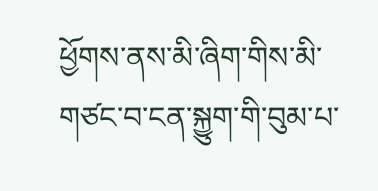ཕྱོགས་ནས་མི་ཞིག་གིས་མི་གཙང་བ་ངན་སྐྱུག་གི་བུམ་པ་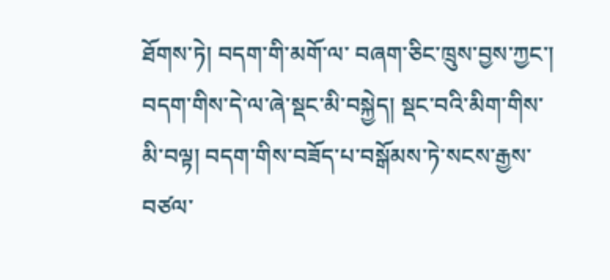ཐོགས་ཏེ། བདག་གི་མགོ་ལ་ བཞག་ཅིང་ཁྲུས་བྱས་ཀྱང་། བདག་གིས་དེ་ལ་ཞེ་སྡང་མི་བསྐྱེད། སྡང་བའི་མིག་གིས་མི་བལྟ། བདག་གིས་བཟོད་པ་བསྒོམས་ཏེ་སངས་རྒྱས་བཙལ་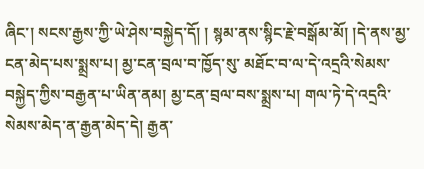ཞིང་། སངས་རྒྱས་ཀྱི་ཡེ་ཤེས་བསྐྱེད་དོ། ། སྙམ་ནས་སྙིང་རྗེ་བསྒོམ་མོ། །དེ་ནས་མྱ་ངན་མེད་པས་སྨྲས་པ། མྱ་ངན་བྲལ་བ་ཁྱོད་སུ་ མཐོང་བ་ལ་དེ་འདྲའི་སེམས་བསྐྱེད་ཀྱིས་བརྒྱན་པ་ཡིན་ནམ། མྱ་ངན་བྲལ་བས་སྨྲས་པ། གལ་ཏེ་དེ་འདྲའི་སེམས་མེད་ན་རྒྱན་མེད་དེ། རྒྱན་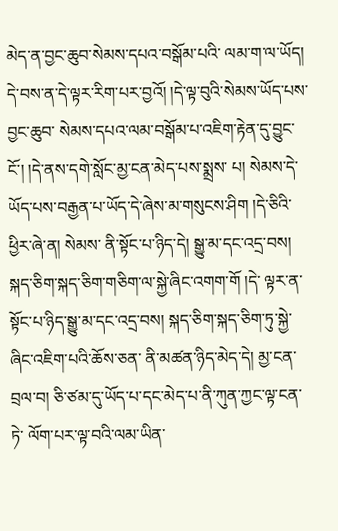མེད་ན་བྱང་ཆུབ་སེམས་དཔའ་བསྒོམ་པའི་ ལམ་ག་ལ་ཡོད། དེ་བས་ན་དེ་ལྟར་རིག་པར་བྱའོ། །དེ་ལྟ་བུའི་སེམས་ཡོད་པས་བྱང་ཆུབ་ སེམས་དཔའ་ལམ་བསྒོམ་པ་འཇིག་རྟེན་དུ་བྱུང་ངོ་། །དེ་ནས་དགེ་སློང་མྱ་ངན་མེད་པས་སྨྲས་ པ། སེམས་དེ་ཡོད་པས་བརྒྱན་པ་ཡོད་དེ་ཞེས་མ་གསུངས་ཤིག །དེ་ཅིའི་ཕྱིར་ཞེ་ན། སེམས་ ནི་སྟོང་པ་ཉིད་དེ། སྒྱུ་མ་དང་འདྲ་བས། སྐད་ཅིག་སྐད་ཅིག་གཅིག་ལ་སྐྱེ་ཞིང་འགག་གོ །དེ་ ལྟར་ན་སྟོང་པ་ཉིད་སྒྱུ་མ་དང་འདྲ་བས། སྐད་ཅིག་སྐད་ཅིག་ཏུ་སྐྱེ་ཞིང་འཇིག་པའི་ཆོས་ཅན་ ནི་མཚན་ཉིད་མེད་དེ། མྱ་ངན་བྲལ་བ། ཅི་ཙམ་དུ་ཡོད་པ་དང་མེད་པ་ནི་ཀུན་ཀྱང་ལྟ་ངན་ཏེ་ ལོག་པར་ལྟ་བའི་ལམ་ཡིན་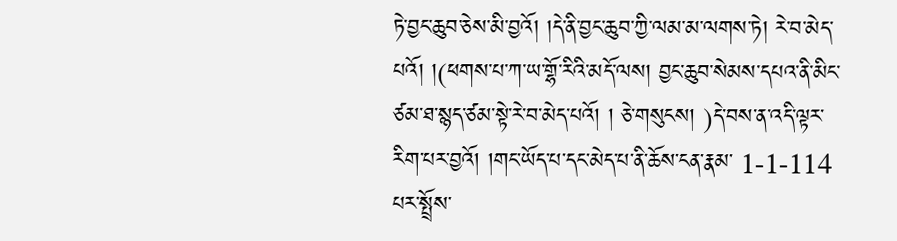ཏེ་བྱང་ཆུབ་ཅེས་མི་བྱའོ། །དེ་ནི་བྱང་ཆུབ་ཀྱི་ལམ་མ་ལགས་ཏེ། རེ་བ་མེད་པའོ། །(ཕགས་པ་ཀ་ཡ་གྷོ་རིའི་མདོ་ལས། བྱང་ཆུབ་སེམས་དཔའ་ནི་མིང་ཙམ་ཐ་སྙད་ཙམ་སྟེ་རེ་བ་མེད་པའོ། ། ཅེ་གསུངས། )དེ་བས་ན་འདི་ལྟར་རིག་པར་བྱའོ། །གང་ཡོད་པ་དང་མེད་པ་ནི་ཆོས་ངན་རྣམ་ 1-1-114 པར་སྤྲོས་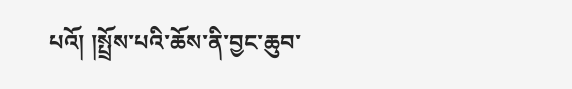པའོ། །སྤྲོས་པའི་ཆོས་ནི་བྱང་ཆུབ་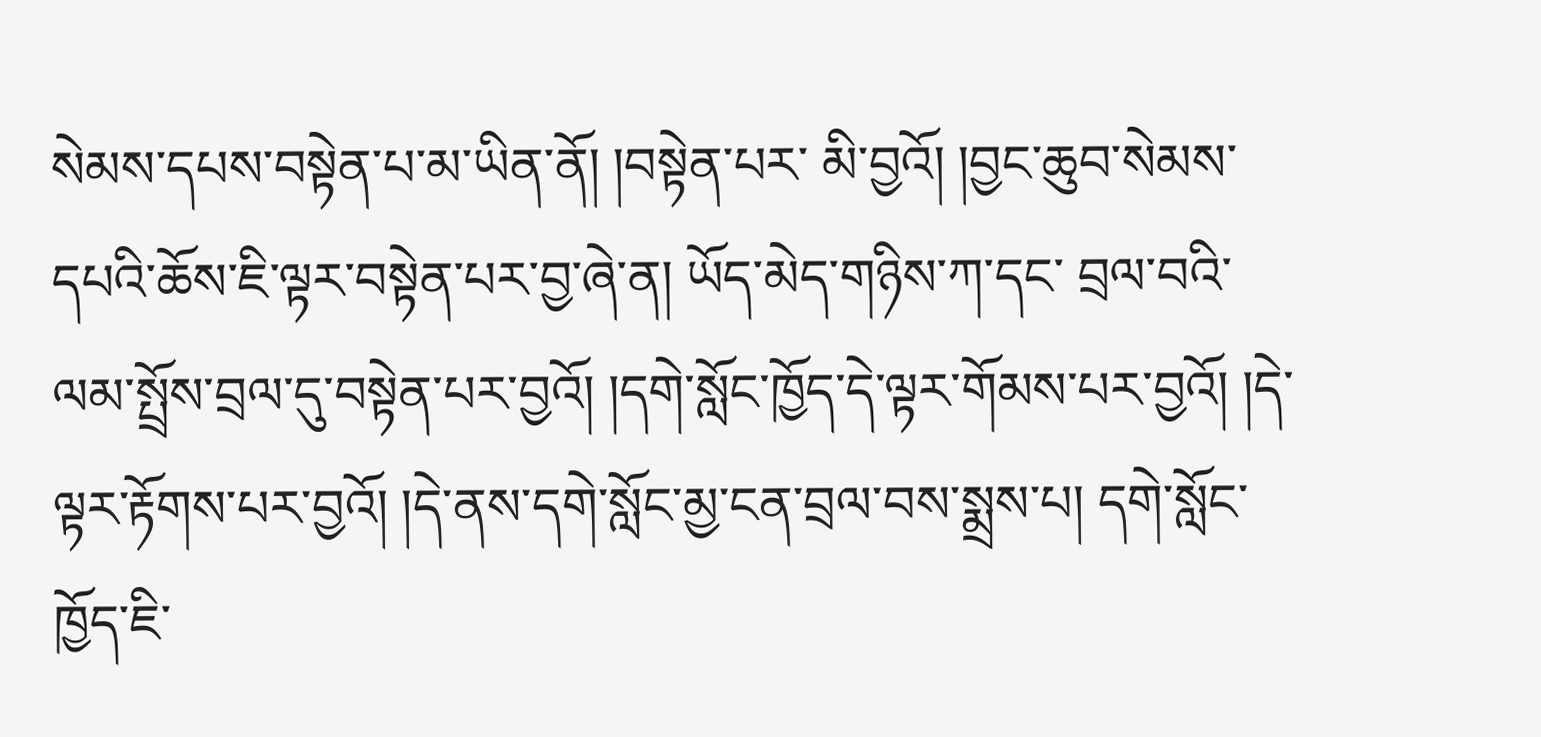སེམས་དཔས་བསྟེན་པ་མ་ཡིན་ནོ། །བསྟེན་པར་ མི་བྱའོ། །བྱང་ཆུབ་སེམས་དཔའི་ཆོས་ཇི་ལྟར་བསྟེན་པར་བྱ་ཞེ་ན། ཡོད་མེད་གཉིས་ཀ་དང་ བྲལ་བའི་ལམ་སྤྲོས་བྲལ་དུ་བསྟེན་པར་བྱའོ། །དགེ་སློང་ཁྱོད་དེ་ལྟར་གོམས་པར་བྱའོ། །དེ་ ལྟར་རྟོགས་པར་བྱའོ། །དེ་ནས་དགེ་སློང་མྱ་ངན་བྲལ་བས་སྨྲས་པ། དགེ་སློང་ཁྱོད་ཇི་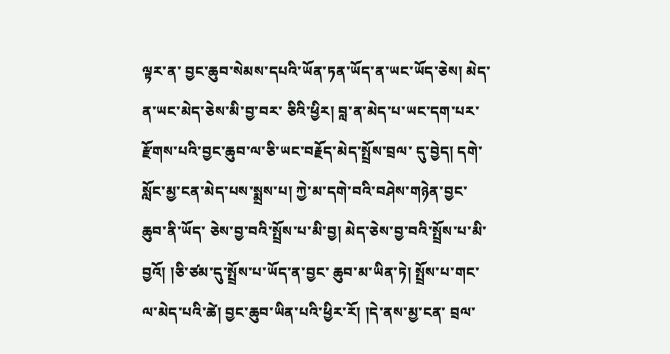ལྟར་ན་ བྱང་ཆུབ་སེམས་དཔའི་ཡོན་ཏན་ཡོད་ན་ཡང་ཡོད་ཅེས། མེད་ན་ཡང་མེད་ཅེས་མི་བྱ་བར་ ཅིའི་ཕྱིར། བླ་ན་མེད་པ་ཡང་དག་པར་རྫོགས་པའི་བྱང་ཆུབ་ལ་ཅི་ཡང་བརྗོད་མེད་སྤྲོས་བྲལ་ དུ་བྱེད། དགེ་སློང་མྱ་ངན་མེད་པས་སྨྲས་པ། ཀྱེ་མ་དགེ་བའི་བཤེས་གཉེན་བྱང་ཆུབ་ནི་ཡོད་ ཅེས་བྱ་བའི་སྤྲོས་པ་མི་བྱ། མེད་ཅེས་བྱ་བའི་སྤྲོས་པ་མི་བྱའོ། །ཅི་ཙམ་དུ་སྤྲོས་པ་ཡོད་ན་བྱང་ ཆུབ་མ་ཡིན་ཏེ། སྤྲོས་པ་གང་ལ་མེད་པའི་ཚེ། བྱང་ཆུབ་ཡིན་པའི་ཕྱིར་རོ། །དེ་ནས་མྱ་ངན་ བྲལ་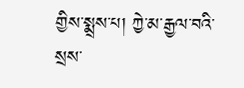གྱིས་སྨྲས་པ། ཀྱེ་མ་རྒྱལ་བའི་སྲས་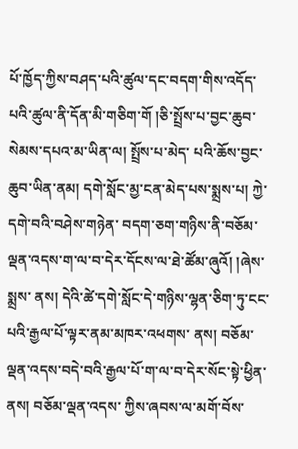པོ་ཁྱོད་ཀྱིས་བཤད་པའི་ཚུལ་དང་བདག་གིས་འདོད་ པའི་ཚུལ་ནི་དོན་མི་གཅིག་གོ །ཅི་སྤྲོས་པ་བྱང་ཆུབ་སེམས་དཔའ་མ་ཡིན་ལ། སྤྲོས་པ་མེད་ པའི་ཆོས་བྱང་ཆུབ་ཡིན་ནམ། དགེ་སློང་མྱ་ངན་མེད་པས་སྨྲས་པ། ཀྱེ་དགེ་བའི་བཤེས་གཉེན་ བདག་ཅག་གཉིས་ནི་བཅོམ་ལྡན་འདས་ག་ལ་བ་དེར་དོངས་ལ་ཐེ་ཚོམ་ཞུའོ། །ཞེས་སྨྲས་ ནས། དེའི་ཚེ་དགེ་སློང་དེ་གཉིས་ལྷན་ཅིག་ཏུ་ངང་པའི་རྒྱལ་པོ་ལྟར་ནམ་མཁར་འཕགས་ ནས། བཅོམ་ལྡན་འདས་བདེ་བའི་རྒྱལ་པོ་ག་ལ་བ་དེར་སོང་སྟེ་ཕྱིན་ནས། བཅོམ་ལྡན་འདས་ ཀྱིས་ཞབས་ལ་མགོ་བོས་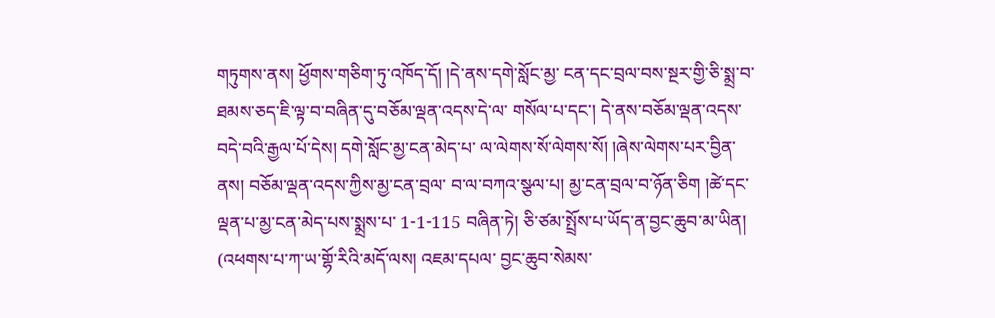གཏུགས་ནས། ཕྱོགས་གཅིག་ཏུ་འཁོད་དོ། །དེ་ནས་དགེ་སློང་མྱ་ ངན་དང་བྲལ་བས་སྔར་གྱི་ཅི་སྨྲ་བ་ཐམས་ཅད་ཇི་ལྟ་བ་བཞིན་དུ་བཅོམ་ལྡན་འདས་དེ་ལ་ གསོལ་པ་དང་། དེ་ནས་བཅོམ་ལྡན་འདས་བདེ་བའི་རྒྱལ་པོ་དེས། དགེ་སློང་མྱ་ངན་མེད་པ་ ལ་ལེགས་སོ་ལེགས་སོ། །ཞེས་ལེགས་པར་བྱིན་ནས། བཅོམ་ལྡན་འདས་ཀྱིས་མྱ་ངན་བྲལ་ བ་ལ་བཀའ་སྩལ་པ། མྱ་ངན་བྲལ་བ་ཉོན་ཅིག །ཚེ་དང་ལྡན་པ་མྱ་ངན་མེད་པས་སྨྲས་པ་ 1-1-115 བཞིན་ཏེ། ཅི་ཙམ་སྤྲོས་པ་ཡོད་ན་བྱང་ཆུབ་མ་ཡིན། (འཕགས་པ་ཀ་ཡ་གྷོ་རིའི་མདོ་ལས། འཇམ་དཔལ་ བྱང་ཆུབ་སེམས་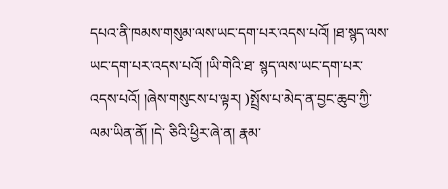དཔའ་ནི་ཁམས་གསུམ་ལས་ཡང་དག་པར་འདས་པའོ། །ཐ་སྙད་ལས་ཡང་དག་པར་འདས་པའོ། །ཡི་གེའི་ཐ་ སྙད་ལས་ཡང་དག་པར་འདས་པའོ། །ཞེས་གསུངས་པ་ལྟར། )སྤྲོས་པ་མེད་ན་བྱང་ཆུབ་ཀྱི་ལམ་ཡིན་ནོ། །དེ་ ཅིའི་ཕྱིར་ཞེ་ན། རྣམ་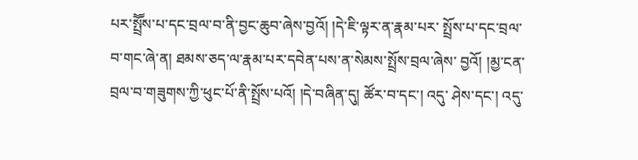པར་སྤྲཽས་པ་དང་བྲལ་བ་ནི་བྱང་ཆུབ་ཞེས་བྱའོ། །དེ་ཇི་ལྟར་ན་རྣམ་པར་ སྤྲོས་པ་དང་བྲལ་བ་གང་ཞེ་ན། ཐམས་ཅད་ལ་རྣམ་པར་དབེན་པས་ན་སེམས་སྤྲོས་བྲལ་ཞེས་ བྱའོ། །མྱ་ངན་བྲལ་བ་གཟུགས་ཀྱི་ཕུང་པོ་ནི་སྤྲོས་པའོ། །དེ་བཞིན་དུ། ཚོར་བ་དང་། འདུ་ ཤེས་དང་། འདུ་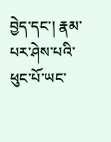བྱེད་དང་། རྣམ་པར་ཤེས་པའི་ཕུང་པོ་ཡང་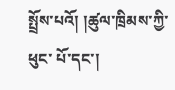སྤྲོས་པའོ། །ཚུལ་ཁྲིམས་ཀྱི་ཕུང་ པོ་དང་།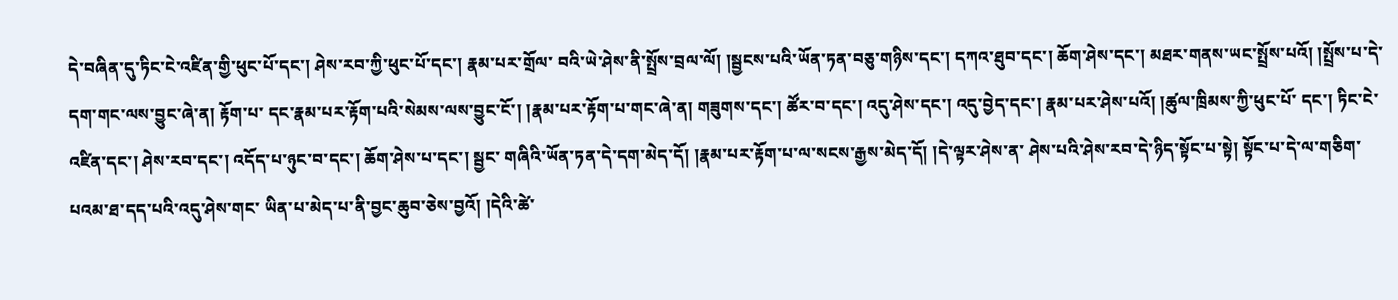དེ་བཞིན་དུ་ཏིང་ངེ་འཛིན་གྱི་ཕུང་པོ་དང་། ཤེས་རབ་ཀྱི་ཕུང་པོ་དང་། རྣམ་པར་གྲོལ་ བའི་ཡེ་ཤེས་ནི་སྤྲོས་བྲལ་ལོ། །སྦྱངས་པའི་ཡོན་ཏན་བཅུ་གཉིས་དང་། དཀའ་ཐུབ་དང་། ཆོག་ཤེས་དང་། མཐར་གནས་ཡང་སྤྲོས་པའོ། །སྤྲོས་པ་དེ་དག་གང་ལས་བྱུང་ཞེ་ན། རྟོག་པ་ དང་རྣམ་པར་རྟོག་པའི་སེམས་ལས་བྱུང་ངོ་། །རྣམ་པར་རྟོག་པ་གང་ཞེ་ན། གཟུགས་དང་། ཚོར་བ་དང་། འདུ་ཤེས་དང་། འདུ་བྱེད་དང་། རྣམ་པར་ཤེས་པའོ། །ཚུལ་ཁྲིམས་ཀྱི་ཕུང་པོ་ དང་། ཏིང་ངེ་འཛིན་དང་། ཤེས་རབ་དང་། འདོད་པ་ཉུང་བ་དང་། ཆོག་ཤེས་པ་དང་། སྦྱང་ གཞིའི་ཡོན་ཏན་དེ་དག་མེད་དོ། །རྣམ་པར་རྟོག་པ་ལ་སངས་རྒྱས་མེད་དོ། །དེ་ལྟར་ཤེས་ན་ ཤེས་པའི་ཤེས་རབ་དེ་ཉིད་སྟོང་པ་སྟེ། སྟོང་པ་དེ་ལ་གཅིག་པའམ་ཐ་དད་པའི་འདུ་ཤེས་གང་ ཡིན་པ་མེད་པ་ནི་བྱང་ཆུབ་ཅེས་བྱའོ། །དེའི་ཚེ་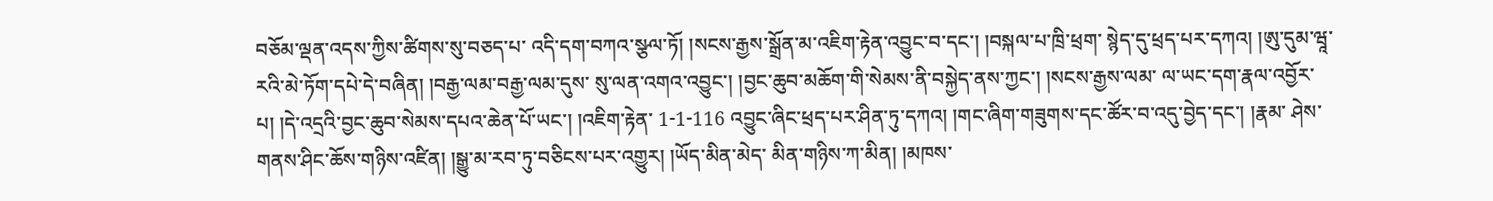བཅོམ་ལྡན་འདས་ཀྱིས་ཚིགས་སུ་བཅད་པ་ འདི་དག་བཀའ་སྩལ་ཏོ། །སངས་རྒྱས་སྒྲོན་མ་འཇིག་རྟེན་འབྱུང་བ་དང་། །བསྐལ་པ་ཁྲི་ཕྲག་ སྙེད་དུ་ཕྲད་པར་དཀའ། །ཨུ་དུམ་ཝཱ་རའི་མེ་ཏོག་དཔེ་དེ་བཞིན། །བརྒྱ་ལམ་བརྒྱ་ལམ་དུས་ སུ་ལན་འགའ་འབྱུང་། །བྱང་ཆུབ་མཆོག་གི་སེམས་ནི་བསྐྱེད་ནས་ཀྱང་། །སངས་རྒྱས་ལམ་ ལ་ཡང་དག་རྣལ་འབྱོར་པ། །དེ་འདྲའི་བྱང་ཆུབ་སེམས་དཔའ་ཆེན་པོ་ཡང་། །འཇིག་རྟེན་ 1-1-116 འབྱུང་ཞིང་ཕྲད་པར་ཤིན་ཏུ་དཀའ། །གང་ཞིག་གཟུགས་དང་ཚོར་བ་འདུ་བྱེད་དང་། །རྣམ་ ཤེས་གནས་ཤིང་ཆོས་གཉིས་འཛིན། །སྒྱུ་མ་རབ་ཏུ་བཅིངས་པར་འགྱུར། །ཡོད་མིན་མེད་ མིན་གཉིས་ཀ་མིན། །མཁས་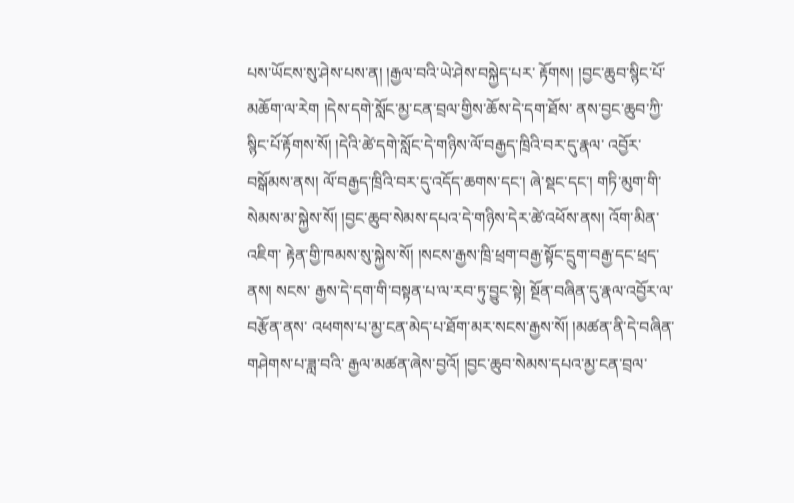པས་ཡོངས་སུ་ཤེས་པས་ན། །རྒྱལ་བའི་ཡེ་ཤེས་བསྐྱེད་པར་ རྟོགས། །བྱང་ཆུབ་སྙིང་པོ་མཆོག་ལ་རེག །དེས་དགེ་སློང་མྱ་ངན་བྲལ་གྱིས་ཆོས་དེ་དག་ཐོས་ ནས་བྱང་ཆུབ་ཀྱི་སྙིང་པོ་རྟོགས་སོ། །དེའི་ཚེ་དགེ་སློང་དེ་གཉིས་ལོ་བརྒྱད་ཁྲིའི་བར་དུ་རྣལ་ འབྱོར་བསྒོམས་ནས། ལོ་བརྒྱད་ཁྲིའི་བར་དུ་འདོད་ཆགས་དང་། ཞེ་སྡང་དང་། གཏི་མུག་གི་ སེམས་མ་སྐྱེས་སོ། །བྱང་ཆུབ་སེམས་དཔའ་དེ་གཉིས་དེར་ཚེ་འཕོས་ནས། འོག་མིན་འཇིག་ རྟེན་གྱི་ཁམས་སུ་སྐྱེས་སོ། །སངས་རྒྱས་ཁྲི་ཕྲག་བརྒྱ་སྟོང་དྲུག་བརྒྱ་དང་ཕྲད་ནས། སངས་ རྒྱས་དེ་དག་གི་བསྟན་པ་ལ་རབ་ཏུ་བྱུང་སྟེ། སྔོན་བཞིན་དུ་རྣལ་འབྱོར་ལ་བརྩོན་ནས་ འཕགས་པ་མྱ་ངན་མེད་པ་ཐོག་མར་སངས་རྒྱས་སོ། །མཚན་ནི་དེ་བཞིན་གཤེགས་པ་ཟླ་བའི་ རྒྱལ་མཚན་ཞེས་བྱའོ། །བྱང་ཆུབ་སེམས་དཔའ་མྱ་ངན་བྲལ་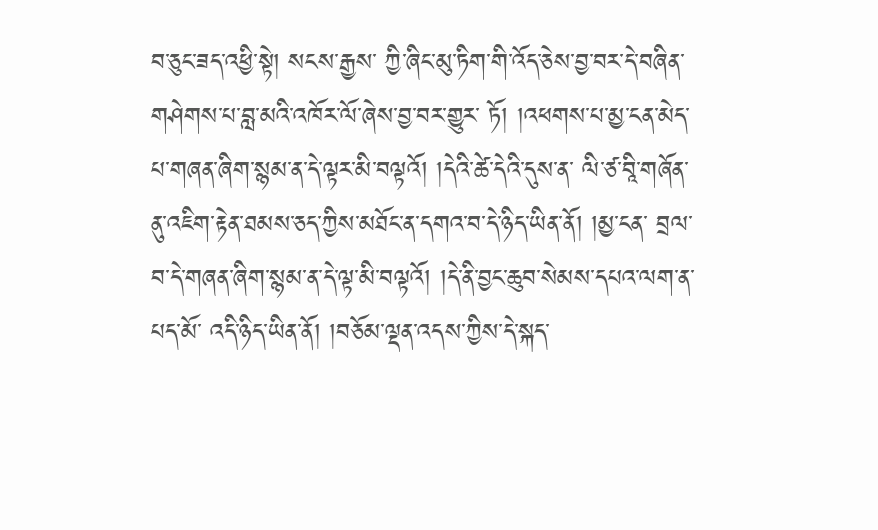བ་ཅུང་ཟད་འཕྱི་སྟེ། སངས་རྒྱས་ ཀྱི་ཞིང་མུ་ཏིག་གི་འོད་ཅེས་བྱ་བར་དེ་བཞིན་གཤེགས་པ་བླ་མའི་འཁོར་ལོ་ཞེས་བྱ་བར་གྱུར་ ཏོ། །འཕགས་པ་མྱ་ངན་མེད་པ་གཞན་ཞིག་སྙམ་ན་དེ་ལྟར་མི་བལྟའོ། །དེའི་ཚེ་དེའི་དུས་ན་ ལི་ཙ་བཱི་གཞོན་ནུ་འཇིག་རྟེན་ཐམས་ཅད་ཀྱིས་མཐོང་ན་དགའ་བ་དེ་ཉིད་ཡིན་ནོ། །མྱ་ངན་ བྲལ་བ་དེ་གཞན་ཞིག་སྙམ་ན་དེ་ལྟ་མི་བལྟའོ། །དེ་ནི་བྱང་ཆུབ་སེམས་དཔའ་ལག་ན་པད་མོ་ འདི་ཉིད་ཡིན་ནོ། །བཅོམ་ལྡན་འདས་ཀྱིས་དེ་སྐད་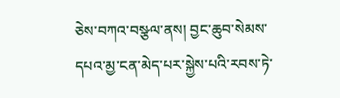ཅེས་བཀའ་བསྩལ་ནས། བྱང་ཆུབ་སེམས་ དཔའ་མྱ་ངན་མེད་པར་སྐྱེས་པའི་རབས་ཏེ་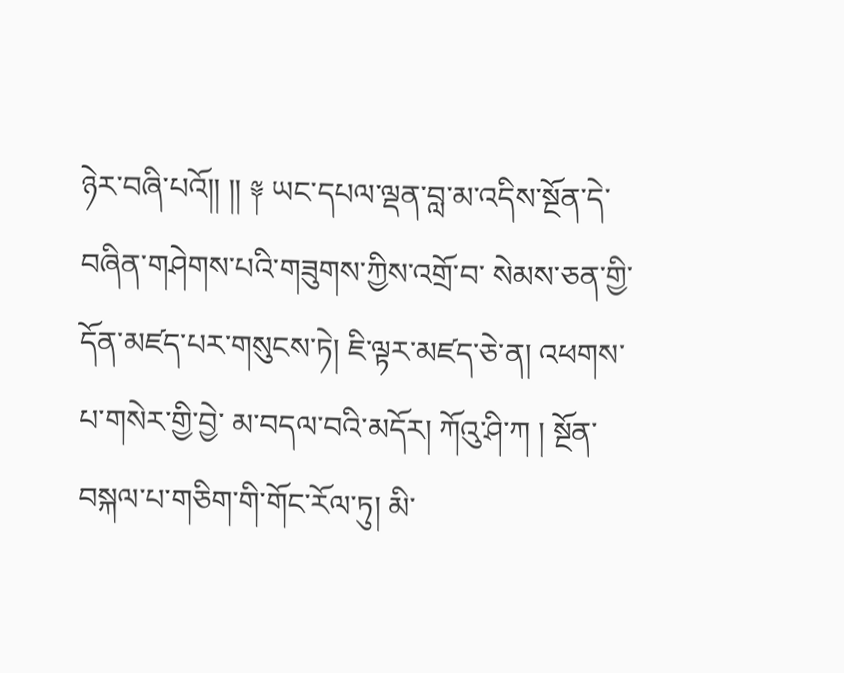ཉེར་བཞི་པའོ།། །། ༈ ཡང་དཔལ་ལྡན་བླ་མ་འདིས་སྔོན་དེ་བཞིན་གཤེགས་པའི་གཟུགས་ཀྱིས་འགྲོ་བ་ སེམས་ཅན་གྱི་དོན་མཛད་པར་གསུངས་ཏེ། ཇི་ལྟར་མཛད་ཅེ་ན། འཕགས་པ་གསེར་གྱི་བྱེ་ མ་བདལ་བའི་མདོར། ཀོའུ་ཤི་ཀ ། སྔོན་བསྐལ་པ་གཅིག་གི་གོང་རོལ་ཏུ། མི་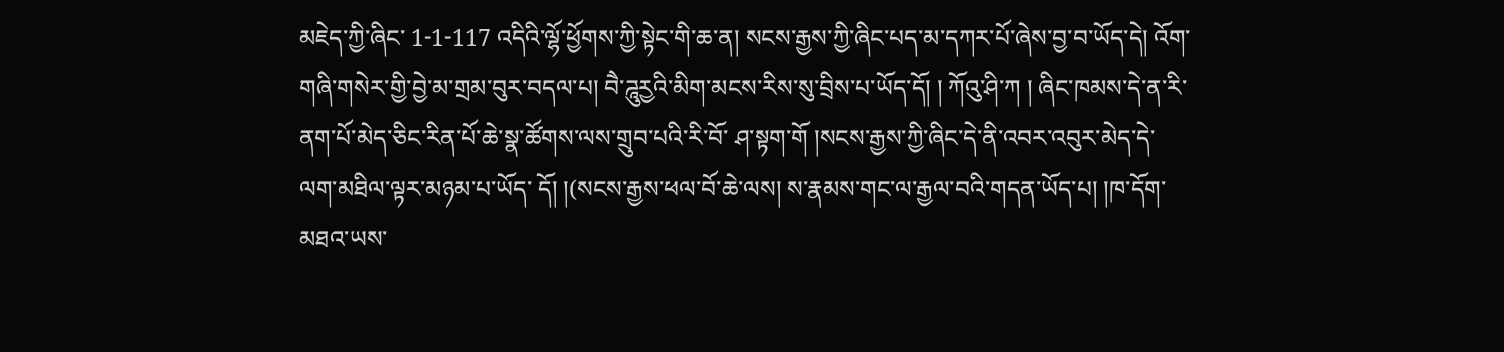མཇེད་ཀྱི་ཞིང་ 1-1-117 འདིའི་ལྷོ་ཕྱོགས་ཀྱི་སྟེང་གི་ཆ་ན། སངས་རྒྱས་ཀྱི་ཞིང་པད་མ་དཀར་པོ་ཞེས་བྱ་བ་ཡོད་དེ། འོག་གཞི་གསེར་གྱི་བྱེ་མ་གྲམ་བུར་བདལ་པ། བཻ་ཌཱུརྱའི་མིག་མངས་རིས་སུ་བྲིས་པ་ཡོད་དོ། ། ཀོའུ་ཤི་ཀ ། ཞིང་ཁམས་དེ་ན་རི་ནག་པོ་མེད་ཅིང་རིན་པོ་ཆེ་སྣ་ཚོགས་ལས་གྲུབ་པའི་རི་བོ་ ཤ་སྟག་གོ །སངས་རྒྱས་ཀྱི་ཞིང་དེ་ནི་འབར་འབུར་མེད་དེ་ལག་མཐིལ་ལྟར་མཉམ་པ་ཡོད་ དོ། །(སངས་རྒྱས་ཕལ་བོ་ཆེ་ལས། ས་རྣམས་གང་ལ་རྒྱལ་བའི་གདན་ཡོད་པ། །ཁ་དོག་མཐའ་ཡས་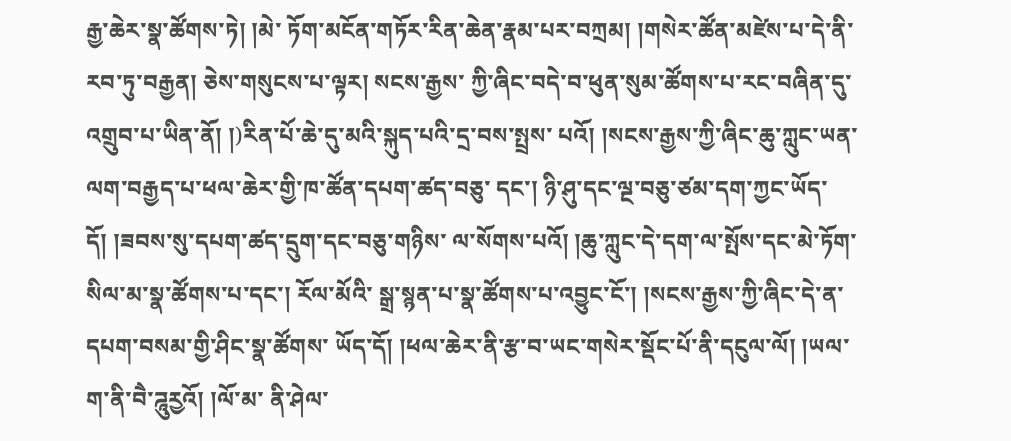རྒྱ་ཆེར་སྣ་ཚོགས་ཏེ། །མེ་ ཏོག་མངོན་གཏོར་རིན་ཆེན་རྣམ་པར་བཀྲམ། །གསེར་ཚོན་མཛེས་པ་དེ་ནི་རབ་ཏུ་བརྒྱན། ཅེས་གསུངས་པ་ལྟར། སངས་རྒྱས་ ཀྱི་ཞིང་བདེ་བ་ཕུན་སུམ་ཚོགས་པ་རང་བཞིན་དུ་འགྲུབ་པ་ཡིན་ནོ། །)རིན་པོ་ཆེ་དུ་མའི་སྐུད་པའི་དྲ་བས་སྤྲས་ པའོ། །སངས་རྒྱས་ཀྱི་ཞིང་ཆུ་ཀླུང་ཡན་ལག་བརྒྱད་པ་ཕལ་ཆེར་གྱི་ཁ་ཚོན་དཔག་ཚད་བཅུ་ དང་། ཉི་ཤུ་དང་ལྔ་བཅུ་ཙམ་དག་ཀྱང་ཡོད་དོ། །ཟབས་སུ་དཔག་ཚད་དྲུག་དང་བཅུ་གཉིས་ ལ་སོགས་པའོ། །ཆུ་ཀླུང་དེ་དག་ལ་སྤོས་དང་མེ་ཏོག་སིལ་མ་སྣ་ཚོགས་པ་དང་། རོལ་མོའི་ སྒྲ་སྙན་པ་སྣ་ཚོགས་པ་འབྱུང་ངོ་། །སངས་རྒྱས་ཀྱི་ཞིང་དེ་ན་དཔག་བསམ་གྱི་ཤིང་སྣ་ཚོགས་ ཡོད་དོ། །ཕལ་ཆེར་ནི་རྩ་བ་ཡང་གསེར་སྡོང་པོ་ནི་དངུལ་ལོ། །ཡལ་ག་ནི་བཻ་ཌཱུརྱའོ། །ལོ་མ་ ནི་ཤེལ་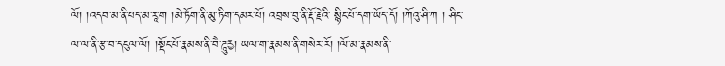ལོ། །འདབ་མ་ནི་པད་མ་རཱ་ག །མེ་ཏོག་ནི་མུ་ཏིག་དམར་པོ། འབྲས་བུ་ནི་རྡོ་རྗེའི་ སྙིང་པོ་དག་ཡོད་དོ། །ཀོའུ་ཤི་ཀ ། ཤིང་ལ་ལ་ནི་རྩ་བ་དངུལ་ལོ། །སྡོང་པོ་རྣམས་ནི་བཻ་ཌཱུརྱ། ཡལ་ག་རྣམས་ནི་གསེར་རོ། །ལོ་མ་རྣམས་ནི་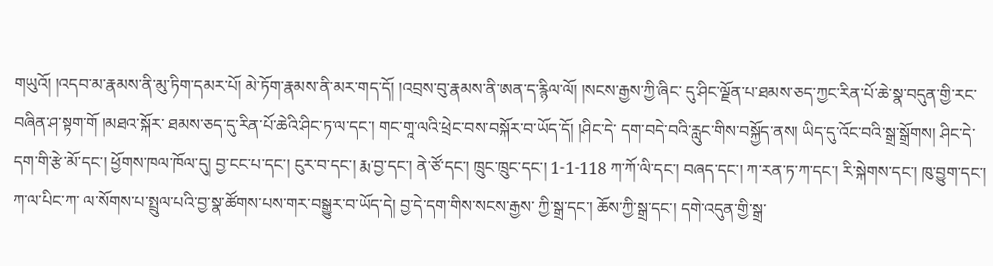གཡུའོ། །འདབ་མ་རྣམས་ནི་མུ་ཏིག་དམར་པོ། མེ་ཏོག་རྣམས་ནི་མར་གད་དོ། །འབྲས་བུ་རྣམས་ནི་ཨན་ད་རྙིལ་ལོ། །སངས་རྒྱས་ཀྱི་ཞིང་ དུ་ཤིང་ལྗོན་པ་ཐམས་ཅད་ཀྱང་རིན་པོ་ཆེ་སྣ་བདུན་གྱི་རང་བཞིན་ཤ་སྟག་གོ །མཐའ་སྐོར་ ཐམས་ཅད་དུ་རིན་པོ་ཆེའི་ཤིང་ཏ་ལ་དང་། གང་གཱ་ལའི་ཕྲེང་བས་བསྐོར་བ་ཡོད་དོ། །ཤིང་དེ་ དག་བདེ་བའི་རླུང་གིས་བསྐྱོད་ནས། ཡིད་དུ་འོང་བའི་སྒྲ་སྒྲོགས། ཤིང་དེ་དག་གི་རྩེ་མོ་དང་། ཕྱོགས་ཁལ་ཁོལ་དུ། བྱ་ངང་པ་དང་། ངུར་བ་དང་། རྨ་བྱ་དང་། ནེ་ཙོ་དང་། ཁྲུང་ཁྲུང་དང་། 1-1-118 ཀ་ཀོ་ལི་དང་། བཞད་དང་། ཀ་རན་ཏ་ཀ་དང་། རི་སྐེགས་དང་། ཁུ་བྱུག་དང་། ཀ་ལ་པིང་ཀ་ ལ་སོགས་པ་སྤྲུལ་པའི་བྱ་སྣ་ཚོགས་པས་གར་བསྒྱུར་བ་ཡོད་དེ། བྱ་དེ་དག་གིས་སངས་རྒྱས་ ཀྱི་སྒྲ་དང་། ཆོས་ཀྱི་སྒྲ་དང་། དགེ་འདུན་གྱི་སྒྲ་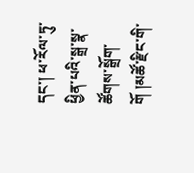དང་། ཕ་རོལ་ཏུ་ཕྱིན་པའི་སྒྲ་སྣ་ཚོགས་སྒྲོག་ གོ །མཚོ་རྫིང་གི་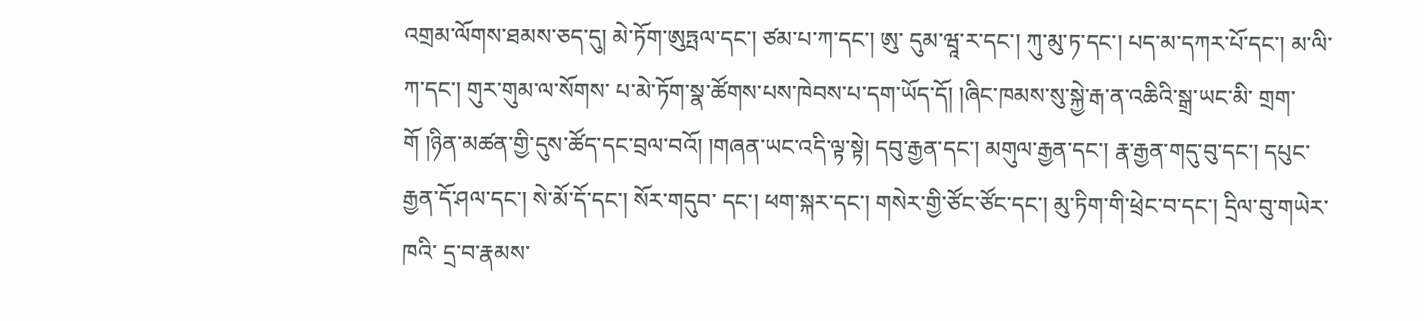འགྲམ་ལོགས་ཐམས་ཅད་དུ། མེ་ཏོག་ཨུཏྤལ་དང་། ཙམ་པ་ཀ་དང་། ཨུ་ དུམ་ཝཱ་ར་དང་། ཀུ་མུ་ཏ་དང་། པད་མ་དཀར་པོ་དང་། མ་ལི་ཀ་དང་། གུར་གུམ་ལ་སོགས་ པ་མེ་ཏོག་སྣ་ཚོགས་པས་ཁེབས་པ་དག་ཡོད་དོ། །ཞིང་ཁམས་སུ་སྐྱེ་རྒ་ན་འཆིའི་སྒྲ་ཡང་མི་ གྲག་གོ །ཉིན་མཚན་གྱི་དུས་ཚོད་དང་བྲལ་བའོ། །གཞན་ཡང་འདི་ལྟ་སྟེ། དབུ་རྒྱན་དང་། མགུལ་རྒྱན་དང་། རྣ་རྒྱན་གདུ་བུ་དང་། དཔུང་རྒྱན་དོ་ཤལ་དང་། སེ་མོ་དོ་དང་། སོར་གདུབ་ དང་། ཕག་སྐར་དང་། གསེར་གྱི་ཙོང་ཙོང་དང་། མུ་ཏིག་གི་ཕྲེང་བ་དང་། དྲིལ་བུ་གཡེར་ཁའི་ དྲ་བ་རྣམས་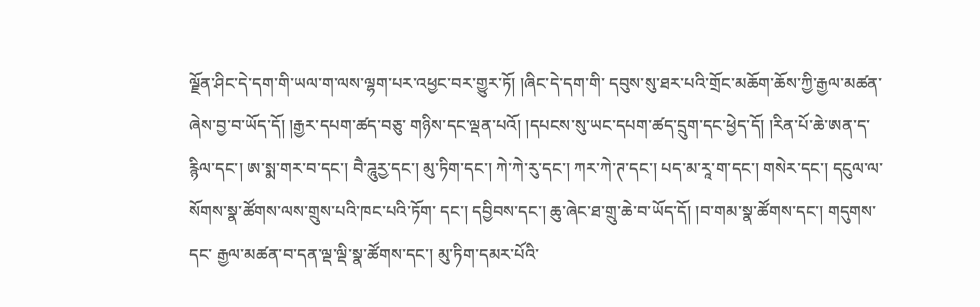ལྗོན་ཤིང་དེ་དག་གི་ཡལ་ག་ལས་ལྷག་པར་འཕྱང་བར་གྱུར་ཏོ། །ཞིང་དེ་དག་གི་ དབུས་སུ་ཐར་པའི་གྲོང་མཆོག་ཆོས་ཀྱི་རྒྱལ་མཚན་ཞེས་བྱ་བ་ཡོད་དོ། །རྒྱར་དཔག་ཚད་བཅུ་ གཉིས་དང་ལྡན་པའོ། །དཔངས་སུ་ཡང་དཔག་ཚད་དྲུག་དང་ཕྱེད་དོ། །རིན་པོ་ཆེ་ཨན་ད་ རྙིལ་དང་། ཨ་སྨ་གར་བ་དང་། བཻ་ཌཱུརྱ་དང་། མུ་ཏིག་དང་། ཀེ་ཀེ་རུ་དང་། ཀར་ཀེ་ཊ་དང་། པད་མ་རཱ་ག་དང་། གསེར་དང་། དངུལ་ལ་སོགས་སྣ་ཚོགས་ལས་གྲུས་པའི་ཁང་པའི་ཏོག་ དང་། དབྱིབས་དང་། ཆུ་ཞེང་ཐ་གྲུ་ཆེ་བ་ཡོད་དོ། །བ་གམ་སྣ་ཚོགས་དང་། གདུགས་དང་ རྒྱལ་མཚན་བ་དན་ལྡ་ལྡི་སྣ་ཚོགས་དང་། མུ་ཏིག་དམར་པོའི་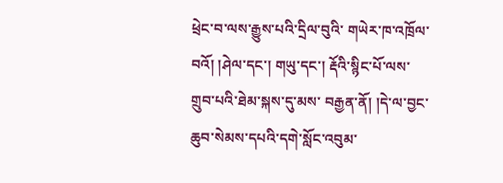ཕྲེང་བ་ལས་རྒྱུས་པའི་དྲིལ་བུའི་ གཡེར་ཁ་འཁྲོལ་བའོ། །ཤེལ་དང་། གཡུ་དང་། རྡོའི་སྙིང་པོ་ལས་གྲུབ་པའི་ཐེམ་སྐས་དུ་མས་ བརྒྱན་ནོ། །དེ་ལ་བྱང་ཆུབ་སེམས་དཔའི་དགེ་སློང་འབུམ་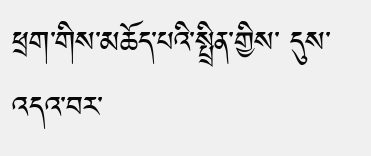ཕྲག་གིས་མཆོད་པའི་སྤྲིན་གྱིས་ དུས་འདའ་བར་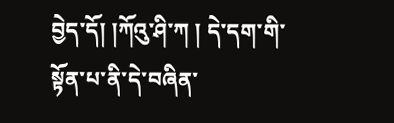བྱེད་དོ། །ཀོའུ་ཤི་ཀ ། དེ་དག་གི་སྟོན་པ་ནི་དེ་བཞིན་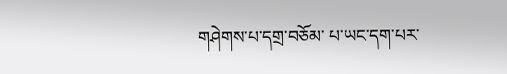གཤེགས་པ་དགྲ་བཅོམ་ པ་ཡང་དག་པར་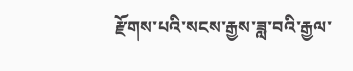རྫོགས་པའི་སངས་རྒྱས་ཟླ་བའི་རྒྱལ་